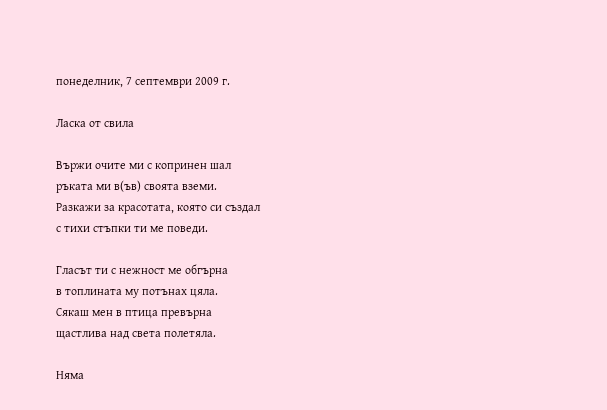понеделник, 7 септември 2009 г.

Ласка от свила

Вържи очите ми с копринен шал
ръката ми в(ъв) своята вземи.
Разкажи за красотата, която си създал
с тихи стъпки ти ме поведи.

Гласът ти с нежност ме обгърна
в топлината му потънах цяла.
Сякаш мен в птица превърна
щастлива над света полетяла.

Няма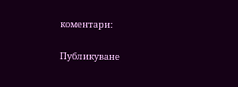коментари:

Публикуване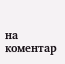на коментар